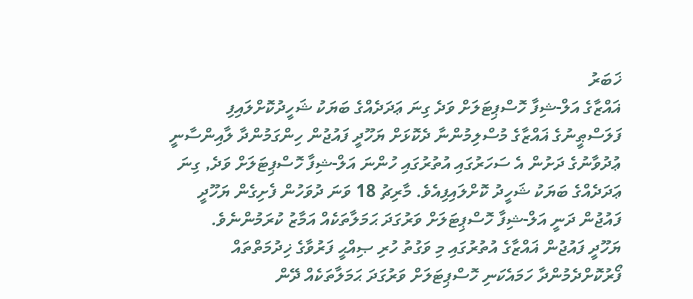ޚަބަރު
ޣައްޒާގެ އަލް-ޝިފާ ހޮސްޕިޓަލަށް ވަދެ ގިނަ ޢަދަދެއްގެ ބަޔަކު ޝަހީދުކޮށްލައިފި
ފަލަސްޠީނުގެ ޣައްޒާގެ މުސްލިމުންނާ ދެކޮޅަށް ޔަހޫދީ ފައުޖުން ހިންގަމުންދާ ލާއިންސާނީ ޢުދުވާނުގެ ދަށުން އެ ސަހަރުގައި އުތުރުގައި ހުންނަ އަލް-ޝިފާ ހޮސްޕިޓަލަށް ވަދެ, ގިނަ ޢަދަދެއްގެ ބަޔަކު ޝަހީދު ކޮށްލައިފިއެވެ. މާރިޗު 18 ވަނަ ދުވަހުން ފެށިގެން ޔަހޫދީ ފައުޖުން ދަނީ އަލް-ޝިފާ ހޮސްޕިޓަލަށް ވަރުގަދަ ޙަމަލާތަކެއް އަމާޒު ކުރަމުންނެވެ.
ޔަހޫދީ ފައުޖުން ޣައްޒާގެ އުތުރުގައި މި ވަގުތު ހުރި ޞިއްޙީ ފަރުވާގެ ޚިދުމަތްތައް ފޯރުކޮށްދެމުންދާ ހަމައެކަނި ހޮސްޕިޓަލަށް ވަރުގަދަ ޙަމަލާތަކެއް ދޭން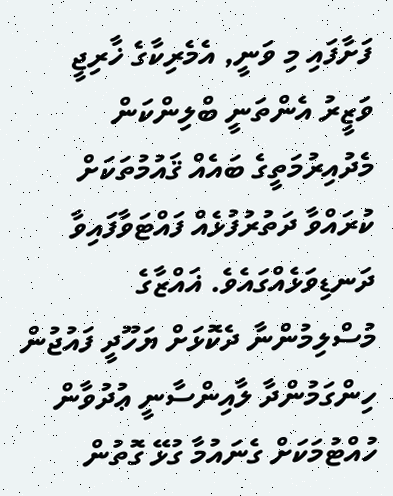ފަށާފައި މި ވަނީ, އެމެރިކާގެ ޚާރިޖީ ވަޒީރު އެންތަނީ ބްލިންކަން މެދުއިރުމަތީގެ ބައެއް ޤައުމުތަކަށް ކުރައްވާ ދަތުރުފުޅެއް ފައްޓަވާފައިވާ ދަނޑިވަޅެއްގައެވެ. ޣައްޒާގެ މުސްލިމުންނާ ދެކޮޅަށް ޔަހޫދީ ފައުޖުން ހިންގަމުންދާ ލާއިންސާނީ ޢުދުވާން ހުއްޓުމަކަށް ގެނައުމާ ގުޅޭ ގޮތުން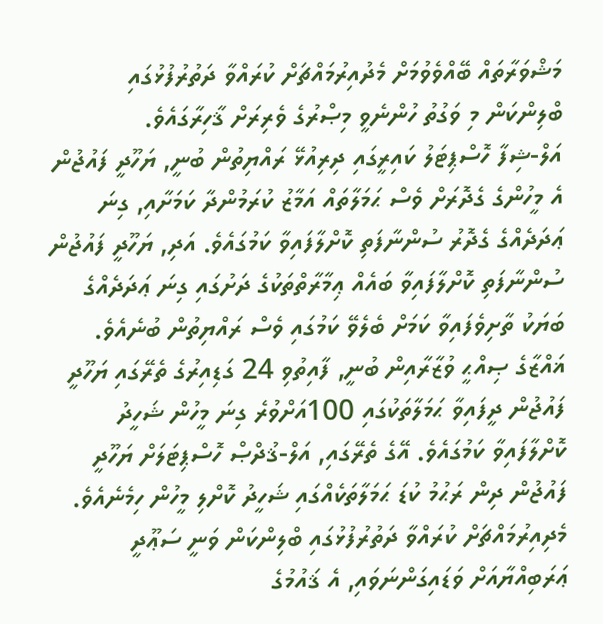މަޝްވަރާތައް ބޭއްވެވުމަށް މެދުއިރުމައްޗަށް ކުރައްވާ ދަތުރުފުޅުގައި ބްލިންކަން މި ވަގުތު ހުންނެވީ މިޞްރުގެ ވެރިރަށް ޤާހިރާގައެވެ.
އަލް-ޝިފާ ހޮސްޕިޓަލު ކައިރީގައި ދިރިއުޅޭ ރައްޔިތުން ބުނީ, ޔަހޫދީ ފައުޖުން އެ މީހުންގެ ގެދޮރަށް ވެސް ޙަމަލާތައް އަމާޒު ކުރަމުންދާ ކަމަށާއި, ގިނަ ޢަދަދެއްގެ ގެދޮރު ސުންނާފަތި ކޮށްލާފައިވާ ކަމުގައެވެ. އަދި, ޔަހޫދީ ފައުޖުން ސުންނާފަތި ކޮށްލާފައިވާ ބައެއް ޢިމާރާތްތަކުގެ ދަށުގައި ގިނަ ޢަދަދެއްގެ ބަޔަކު ތާށިވެފައިވާ ކަމަށް ބެލެވޭ ކަމުގައި ވެސް ރައްޔިތުން ބުނެއެވެ.
ޣައްޒާގެ ޞިއްޙީ ވުޒާރާއިން ބުނީ, ފާއިތުވި 24 ގަޑިއިރުގެ ތެރޭގައި ޔަހޫދީ ފައުޖުން ދީފައިވާ ޙަމަލާތަކުގައި 100އަށްވުރެ ގިނަ މީހުން ޝަހީދު ކޮށްލާފައިވާ ކަމުގައެވެ. އޭގެ ތެރޭގައި, އަލް-ޤުދްޞް ހޮސްޕިޓަލަށް ޔަހޫދީ ފައުޖުން ދިން ރަޙުމު ކުޑަ ޙަމަލާތަކެއްގައި ޝަހީދު ކޮށްލި މީހުން ހިމެނެއެވެ.
މެދިއިރުމައްޗަށް ކުރައްވާ ދަތުރުފުޅުގައި ބްލިންކަން ވަނީ ސަޢޫދީ ޢަރަބިއްޔާއަށް ވަޑައިގަންނަވައި, އެ ޤައުމުގެ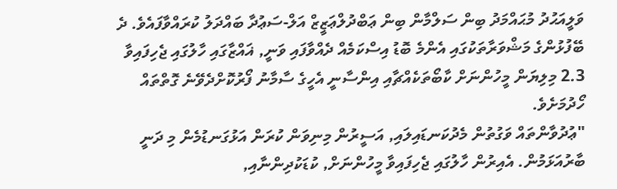ވަލީއަޙުދު މުޙައްމަދު ބިން ސަލްމާން ބިން ޢަބްދުލްޢަޒީޒް އަލް-ސަޢުދާ ބައްދަލު ކުރައްވާފައެވެ. ދެ ބޭފުޅުންގެ މަޝްވަރާތަކުގައި އެންމެ ބޮޑު އިސްކަމެއް ދެއްވާފައި ވަނީ, ޣައްޒާގައި ހާލުގައި ޖެހިފައިވާ 2.3 މިލިޔަން މީހުންނަށް ކާބޯތަކެއްޗާއި އިންސާނީ އެހީގެ ސާމާނު ފޯރުކޮށްދެވޭނެ ގޮތްތައް ހޯދުމަށެވެ.
"ޢުދުވާންތައް ވަގުތުން މެދުކަނޑައިލައި, އަސީރުން މިނިވަން ކުރަން އަޅުގަނޑުމެން މި ދަނީ ބާރުއަޅަމުން. އެއިރުން ހާލުގައި ޖެހިފައިވާ މީހުންނަށް, ކުޑަކުދިންނާއި,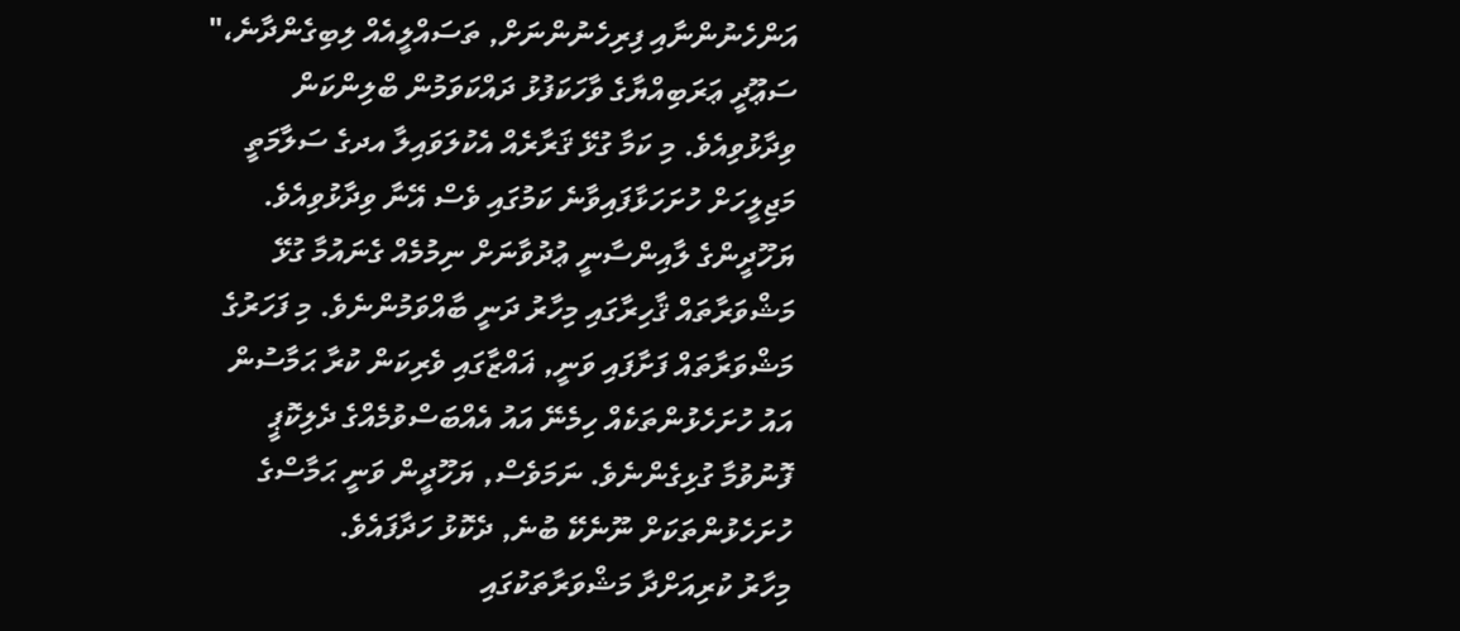އަންހެނުންނާއި ފިރިހެނުންނަށް, ތަސައްލީއެއް ލިބިގެންދާނެ،" ސަޢޫދީ ޢަރަބިއްޔާގެ ވާހަކަފުޅު ދައްކަވަމުން ބްލިންކަން ވިދާޅުވިއެވެ. މި ކަމާ ގުޅޭ ޤަރާރެއް އެކުލަވައިލާ އދގެ ސަލާމަތީ މަޖިލީހަށް ހުށަހަޅާފައިވާނެ ކަމުގައި ވެސް އޭނާ ވިދާޅުވިއެވެ.
ޔަހޫދީންގެ ލާއިންސާނީ ޢުދުވާނަށް ނިމުމެއް ގެނައުމާ ގުޅޭ މަޝްވަރާތައް ޤާހިރާގައި މިހާރު ދަނީ ބާއްވަމުންނެވެ. މި ފަހަރުގެ މަޝްވަރާތައް ފަށާފައި ވަނީ, ޣައްޒާގައި ވެރިކަން ކުރާ ޙަމާސުން އައު ހުށަހެޅުންތަކެއް ހިމެނޭ އައު އެއްބަސްވުމެއްގެ ދެލިކޮޕީ ފޮނުވުމާ ގުޅިގެންނެވެ. ނަމަވެސް, ޔަހޫދީން ވަނީ ޙަމާސްގެ ހުށަހެޅުންތަކަށް ނޫނެކޭ ބުނެ, ދެކޮޅު ހަދާފައެވެ.
މިހާރު ކުރިއަށްދާ މަޝްވަރާތަކުގައި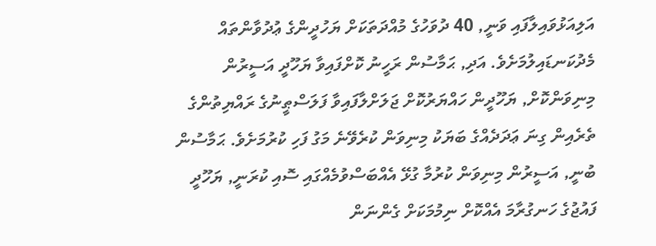އަލިއަޅުވައިލާފައި ވަނީ, 40 ދުވަހުގެ މުއްދަތަކަށް ޔަހުދީންގެ ޢުދުވާންތައް މެދުކަނޑައިލުމަށެވެ. އަދި, ޙަމާސުން ރަހީނު ކޮށްފައިވާ ޔަހޫދީ އަސީރުން މިނިވަންކޮށް, ޔަހޫދީން ހައްޔަރުކޮށް ޖަލަށްލާފައިވާ ފަލަސްޠީނުގެ ރައްޔިތުންގެ ތެރެއިން ގިނަ ޢަދަދެއްގެ ބަޔަކު މިނިވަން ކުރެވޭނެ މަގު ފަހި ކުރުމަށެވެ. ޙަމާސުން ބުނީ, އަސީރުން މިނިވަން ކުރުމާ ގުޅޭ އެއްބަސްވުމެއްގައި ސޮއި ކުރަނީ, ޔަހޫދީ ފައުޖުގެ ހަނގުރާމަ އެއްކޮށް ނިމުމަކަށް ގެންނަން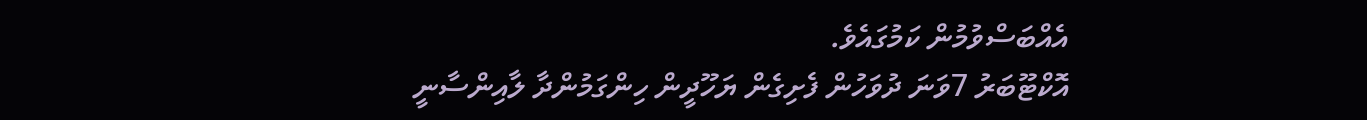އެއްބަސްވުމުން ކަމުގައެވެ.
އޮކްޓޫބަރު 7ވަނަ ދުވަހުން ފެށިގެން ޔަހޫދީން ހިންގަމުންދާ ލާއިންސާނީ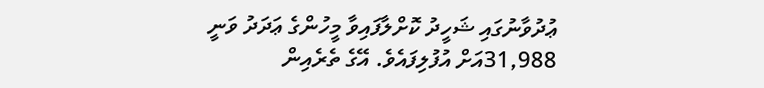ޢުދުވާނުގައި ޝަހީދު ކޮށްލާފައިވާ މީހުންގެ ޢަދަދު ވަނީ 31,988އަށް އުފުލިފައެވެ. އޭގެ ތެރެއިން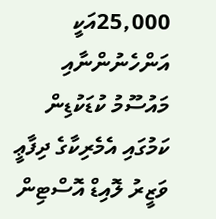25,000އަކީ އަންހެނުންނާއި މައުސޫމު ކުޑަކުޑިން ކަމުގައި އެމެރިކާގެ ދިފާޢީ ވަޒީރު ލޮއިޑް އޮސްޓިން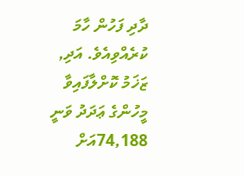ދާދި ފަހުން ހާމަ ކުރެއްވިއެވެ. އަދި, ޒަޚަމު ކޮށްލާފައިވާ މީހުންގެ ޢަދަދު ވަނީ 74,188އަށް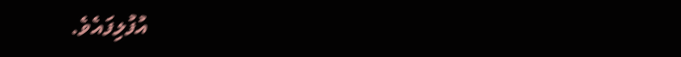އުފުލިފައެވެ.